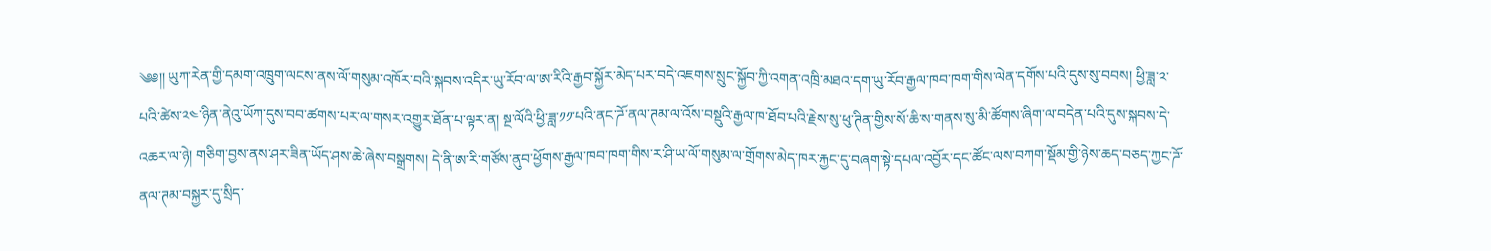༄༅།། ཡུཀ་རེན་གྱི་དམག་འཁྲུག་ལངས་ནས་ལོ་གསུམ་འཁོར་བའི་སྐབས་འདིར་ཡུ་རོབ་ལ་ཨ་རིའི་རྒྱབ་སྐྱོར་མེད་པར་བདེ་འཇགས་སྲུང་སྐྱོབ་ཀྱི་འགན་འཁྲི་མཐའ་དག་ཡུ་རོབ་རྒྱལ་ཁབ་ཁག་གིས་ལེན་དགོས་པའི་དུས་སུ་བབས། ཕྱི་ཟླ་༢་པའི་ཚེས་༢༤་ཉིན་ནེའུ་ཡོཀ་དུས་བབ་ཚགས་པར་ལ་གསར་འགྱུར་ཐོན་པ་ལྟར་ན། སྔ་ལོའི་ཕྱི་ཟླ་༡༡་པའི་ནང་ཌོ་ནལ་ཊམ་ལ་འོས་བསྡུའི་རྒྱལ་ཁ་ཐོབ་པའི་རྗེས་སུ་ཕུ་ཊིན་གྱིས་སོ་ཆི་ས་གནས་སུ་མི་ཚོགས་ཞིག་ལ་བདེན་པའི་དུས་སྐབས་དེ་འཆར་ལ་ཉེ། གཅིག་བྱས་ནས་ཤར་ཟིན་ཡོད་ཤས་ཆེ་ཞེས་བསྒྲགས། དེ་ནི་ཨ་རི་གཙོས་ནུབ་ཕྱོགས་རྒྱལ་ཁབ་ཁག་གིས་ར་ཤི་ཡ་ལོ་གསུམ་ལ་གྲོགས་མེད་ཁར་རྐྱང་དུ་བཞག་སྟེ་དཔལ་འབྱོར་དང་ཚོང་ལས་བཀག་སྡོམ་གྱི་ཉེས་ཆད་བཅད་ཀྱང་ཌོ་ནལ་ཊམ་བསྐྱར་དུ་སྲིད་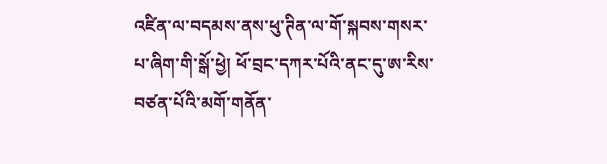འཛིན་ལ་བདམས་ནས་ཕུ་ཊིན་ལ་གོ་སྐབས་གསར་པ་ཞིག་གི་སྒོ་ཕྱེ། ཕོ་བྲང་དཀར་པོའི་ནང་དུ་ཨ་རིས་བཙན་པོའི་མགོ་གནོན་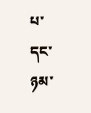པ་དང་ཉམ་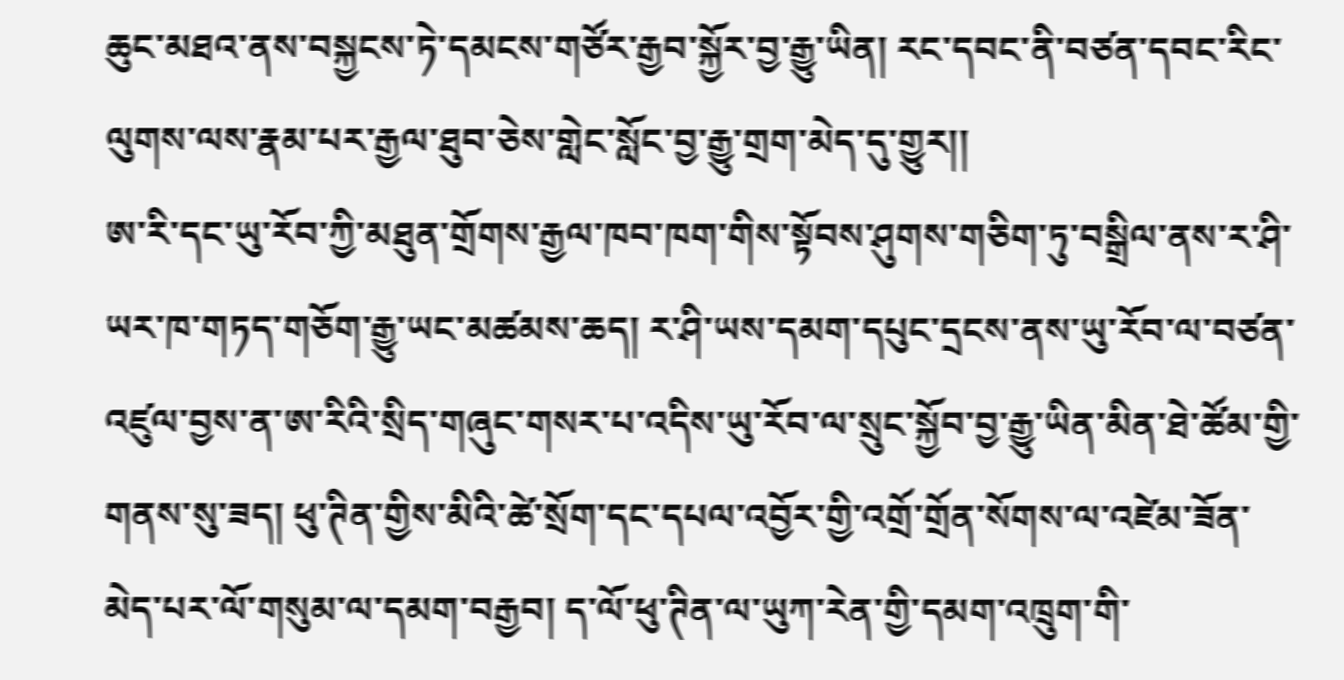ཆུང་མཐའ་ནས་བསྐྱངས་ཏེ་དམངས་གཙོར་རྒྱབ་སྐྱོར་བྱ་རྒྱུ་ཡིན། རང་དབང་ནི་བཙན་དབང་རིང་ལུགས་ལས་རྣམ་པར་རྒྱལ་ཐུབ་ཅེས་གླེང་སློང་བྱ་རྒྱུ་གྲག་མེད་དུ་གྱུར།།
ཨ་རི་དང་ཡུ་རོབ་ཀྱི་མཐུན་གྲོགས་རྒྱལ་ཁབ་ཁག་གིས་སྟོབས་ཤུགས་གཅིག་ཏུ་བསྒྲིལ་ནས་ར་ཤི་ཡར་ཁ་གཏད་གཅོག་རྒྱུ་ཡང་མཚམས་ཆད། ར་ཤི་ཡས་དམག་དཔུང་དྲངས་ནས་ཡུ་རོབ་ལ་བཙན་འཛུལ་བྱས་ན་ཨ་རིའི་སྲིད་གཞུང་གསར་པ་འདིས་ཡུ་རོབ་ལ་སྲུང་སྐྱོབ་བྱ་རྒྱུ་ཡིན་མིན་ཐེ་ཚོམ་གྱི་གནས་སུ་ཟད། ཕུ་ཊིན་གྱིས་མིའི་ཚེ་སྲོག་དང་དཔལ་འབྱོར་གྱི་འགྲོ་གྲོན་སོགས་ལ་འཛེམ་ཟོན་མེད་པར་ལོ་གསུམ་ལ་དམག་བརྒྱབ། ད་ལོ་ཕུ་ཊིན་ལ་ཡུཀ་རེན་གྱི་དམག་འཁྲུག་གི་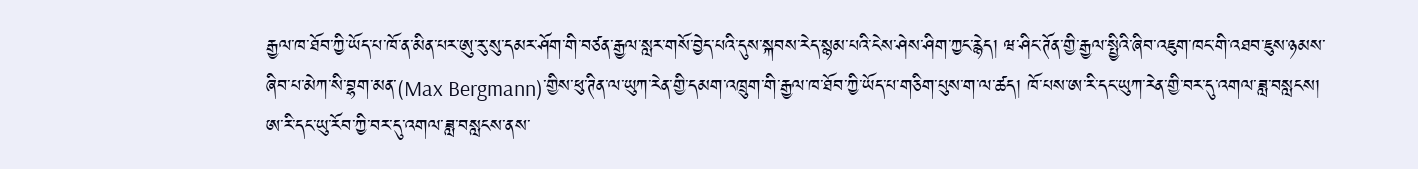རྒྱལ་ཁ་ཐོབ་ཀྱི་ཡོད་པ་ཁོ་ན་མིན་པར་ཨུ་རུ་སུ་དམར་ཤོག་གི་བཙན་རྒྱལ་སླར་གསོ་བྱེད་པའི་དུས་སྐབས་རེད་སྙམ་པའི་ངེས་ཤེས་ཤིག་ཀྱང་རྙེད། ཝ་ཤིང་ཊོན་གྱི་རྒྱལ་སྤྱིའི་ཞིབ་འཇུག་ཁང་གི་འཐབ་ཇུས་ཉམས་ཞིབ་པ་མེཀ་སི་བྷག་མན་(Max Bergmann)་གྱིས་ཕུ་ཊིན་ལ་ཡུཀ་རེན་གྱི་དམག་འཁྲུག་གི་རྒྱལ་ཁ་ཐོབ་ཀྱི་ཡོད་པ་གཅིག་པུས་ག་ལ་ཚད། ཁོ་པས་ཨ་རི་དང་ཡུཀ་རེན་གྱི་བར་དུ་འགལ་ཟླ་བསླངས། ཨ་རི་དང་ཡུ་རོབ་ཀྱི་བར་དུ་འགལ་ཟླ་བསླངས་ནས་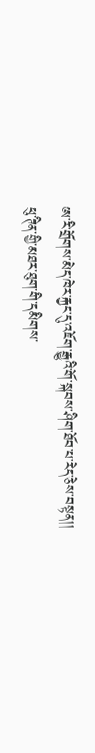ཨ་རི་གྲོགས་མེད་ཁེར་རྐྱང་དུ་འཇོག་རྒྱུའི་གོ་སྐབས་ཤིག་ཐོབ་པ་རེད་ཅེས་བསྟན།།
ཕུ་ཊིན་གྱི་མཐར་ཐུག་གི་དམིགས་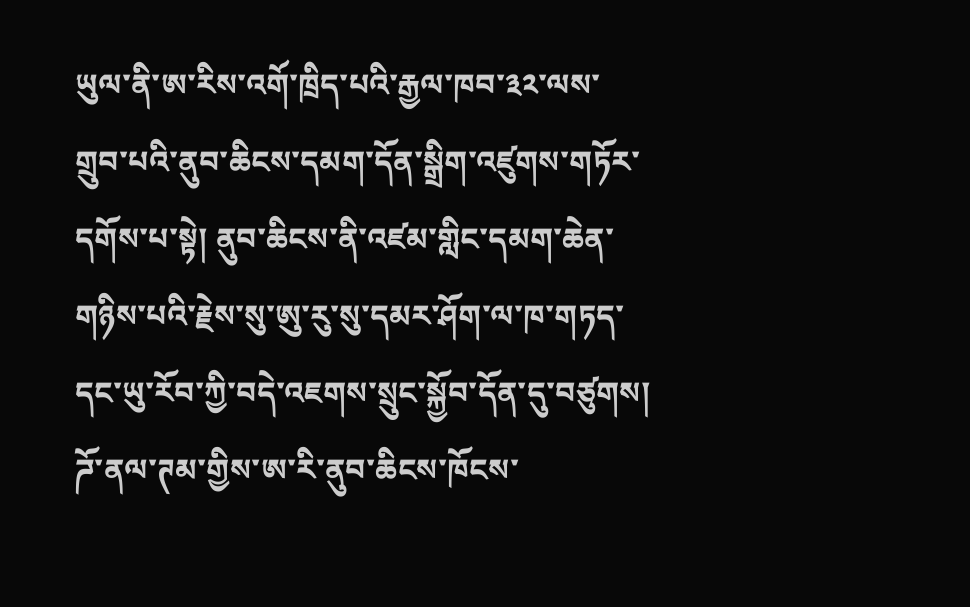ཡུལ་ནི་ཨ་རིས་འགོ་ཁྲིད་པའི་རྒྱལ་ཁབ་༣༢་ལས་གྲུབ་པའི་ནུབ་ཆིངས་དམག་དོན་སྒྲིག་འཛུགས་གཏོར་དགོས་པ་སྟེ། ནུབ་ཆིངས་ནི་འཛམ་གླིང་དམག་ཆེན་གཉིས་པའི་རྗེས་སུ་ཨུ་རུ་སུ་དམར་ཤོག་ལ་ཁ་གཏད་དང་ཡུ་རོབ་ཀྱི་བདེ་འཇགས་སྲུང་སྐྱོབ་དོན་དུ་བཙུགས། ཌོ་ནལ་ཊམ་གྱིས་ཨ་རི་ནུབ་ཆིངས་ཁོངས་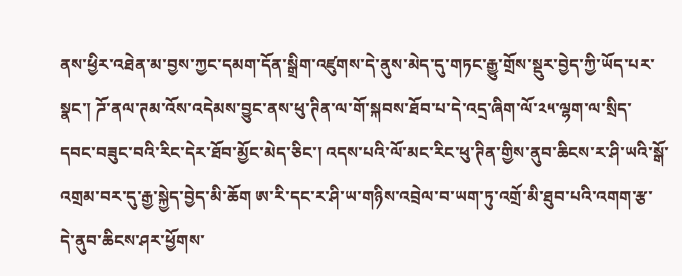ནས་ཕྱིར་འཐེན་མ་བྱས་ཀྱང་དམག་དོན་སྒྲིག་འཛུགས་དེ་ནུས་མེད་དུ་གཏང་རྒྱུ་གྲོས་སྡུར་བྱེད་ཀྱི་ཡོད་པར་སྣང་། ཌོ་ནལ་ཊམ་འོས་འདེམས་བྱུང་ནས་ཕུ་ཊིན་ལ་གོ་སྐབས་ཐོབ་པ་དེ་འདྲ་ཞིག་ལོ་༢༥་ལྷག་ལ་སྲིད་དབང་བཟུང་བའི་རིང་དེར་ཐོབ་མྱོང་མེད་ཅིང་། འདས་པའི་ལོ་མང་རིང་ཕུ་ཊིན་གྱིས་ནུབ་ཆིངས་ར་ཤི་ཡའི་སྒོ་འགྲམ་བར་དུ་རྒྱ་སྐྱེད་བྱེད་མི་ཆོག ཨ་རི་དང་ར་ཤི་ཡ་གཉིས་འབྲེལ་བ་ཡག་ཏུ་འགྲོ་མི་ཐུབ་པའི་འགག་རྩ་དེ་ནུབ་ཆིངས་ཤར་ཕྱོགས་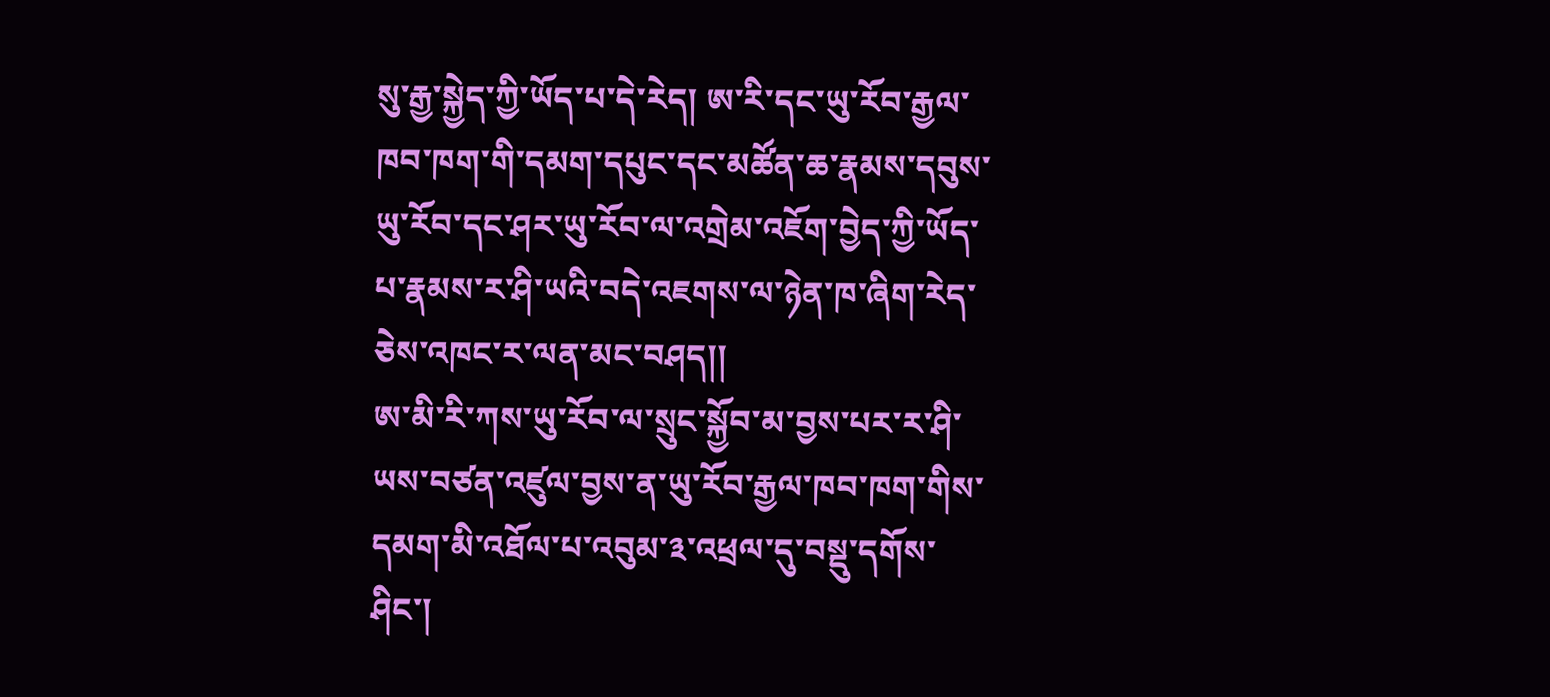སུ་རྒྱ་སྐྱེད་ཀྱི་ཡོད་པ་དེ་རེད། ཨ་རི་དང་ཡུ་རོབ་རྒྱལ་ཁབ་ཁག་གི་དམག་དཔུང་དང་མཚོན་ཆ་རྣམས་དབུས་ཡུ་རོབ་དང་ཤར་ཡུ་རོབ་ལ་འགྲེམ་འཇོག་བྱེད་ཀྱི་ཡོད་པ་རྣམས་ར་ཤི་ཡའི་བདེ་འཇགས་ལ་ཉེན་ཁ་ཞིག་རེད་ཅེས་འཁང་ར་ལན་མང་བཤད།།
ཨ་མི་རི་ཀས་ཡུ་རོབ་ལ་སྲུང་སྐྱོབ་མ་བྱས་པར་ར་ཤི་ཡས་བཙན་འཛུལ་བྱས་ན་ཡུ་རོབ་རྒྱལ་ཁབ་ཁག་གིས་དམག་མི་འཐོལ་པ་འབུམ་༣་འཕྲལ་དུ་བསྡུ་དགོས་ཤིང་།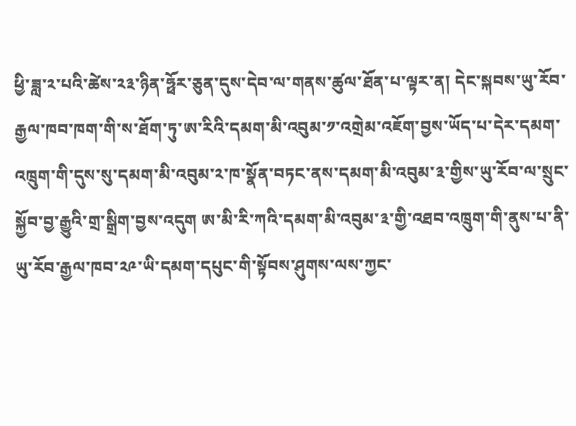ཕྱི་ཟླ་༢་པའི་ཚེས་༢༣་ཉིན་ཧྥོར་ཅུན་དུས་དེབ་ལ་གནས་ཚུལ་ཐོན་པ་ལྟར་ན། དེང་སྐབས་ཡུ་རོབ་རྒྱལ་ཁབ་ཁག་གི་ས་ཐོག་ཏུ་ཨ་རིའི་དམག་མི་འབུམ་༡་འགྲེམ་འཇོག་བྱས་ཡོད་པ་དེར་དམག་འཁྲུག་གི་དུས་སུ་དམག་མི་འབུམ་༢་ཁ་སྣོན་བཏང་ནས་དམག་མི་འབུམ་༣་གྱིས་ཡུ་རོབ་ལ་སྲུང་སྐྱོབ་བྱ་རྒྱུའི་གྲ་སྒྲིག་བྱས་འདུག ཨ་མི་རི་ཀའི་དམག་མི་འབུམ་༣་གྱི་འཐབ་འཁྲུག་གི་ནུས་པ་ནི་ཡུ་རོབ་རྒྱལ་ཁབ་༢༩་ཡི་དམག་དཔུང་གི་སྟོབས་ཤུགས་ལས་ཀྱང་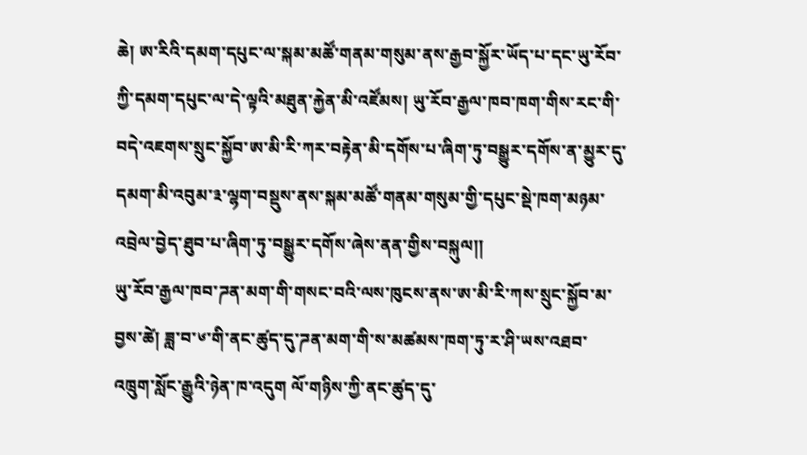ཆེ། ཨ་རིའི་དམག་དཔུང་ལ་སྐམ་མཚོ་གནམ་གསུམ་ནས་རྒྱབ་སྐྱོར་ཡོད་པ་དང་ཡུ་རོབ་ཀྱི་དམག་དཔུང་ལ་དེ་ལྟའི་མཐུན་རྐྱེན་མི་འཛོམས། ཡུ་རོབ་རྒྱལ་ཁབ་ཁག་གིས་རང་གི་བདེ་འཇགས་སྲུང་སྐྱོབ་ཨ་མི་རི་ཀར་བརྟེན་མི་དགོས་པ་ཞིག་ཏུ་བསྒྱུར་དགོས་ན་མྱུར་དུ་དམག་མི་འབུམ་༣་ལྷག་བསྡུས་ནས་སྐམ་མཚོ་གནམ་གསུམ་གྱི་དཔུང་སྡེ་ཁག་མཉམ་འབྲེལ་བྱེད་ཐུབ་པ་ཞིག་ཏུ་བསྒྱུར་དགོས་ཞེས་ནན་གྱིས་བསྐུལ།།
ཡུ་རོབ་རྒྱལ་ཁབ་ཌན་མག་གི་གསང་བའི་ལས་ཁུངས་ནས་ཨ་མི་རི་ཀས་སྲུང་སྐྱོབ་མ་བྱས་ཚེ། ཟླ་བ་༦་གི་ནང་ཚུད་དུ་ཌན་མག་གི་ས་མཚམས་ཁག་ཏུ་ར་ཤི་ཡས་འཐབ་འཁྲུག་སློང་རྒྱུའི་ཉེན་ཁ་འདུག ལོ་གཉིས་ཀྱི་ནང་ཚུད་དུ་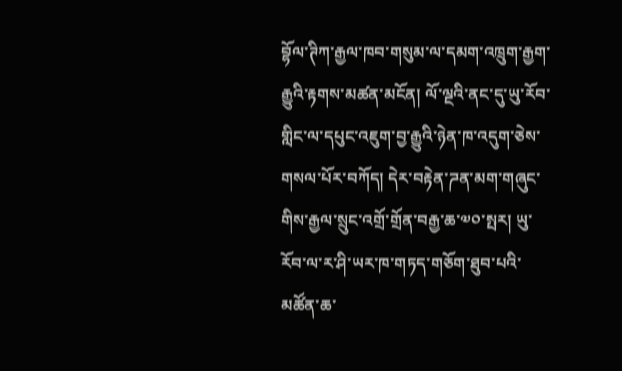བྷོལ་ཊིཀ་རྒྱལ་ཁབ་གསུམ་ལ་དམག་འཁྲུག་རྒྱག་རྒྱུའི་རྟགས་མཚན་མངོན། ལོ་ལྔའི་ནང་དུ་ཡུ་རོབ་གླིང་ལ་དཔུང་འཇུག་བྱ་རྒྱུའི་ཉེན་ཁ་འདུག་ཅེས་གསལ་པོར་བཀོད། དེར་བརྟེན་ཌན་མག་གཞུང་གིས་རྒྱལ་སྲུང་འགྲོ་གྲོན་བརྒྱ་ཆ་༧༠་སྤར། ཡུ་རོབ་ལ་ར་ཤི་ཡར་ཁ་གཏད་གཅོག་ཐུབ་པའི་མཚོན་ཆ་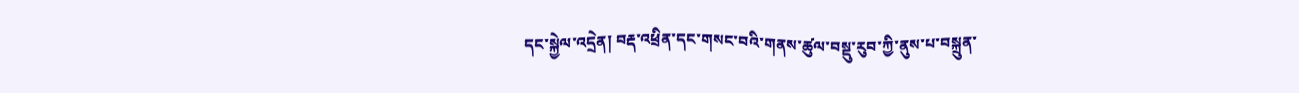དང་སྐྱེལ་འདྲེན། བརྡ་འཕྲིན་དང་གསང་བའི་གནས་ཚུལ་བསྡུ་རུབ་ཀྱི་ནུས་པ་བསྐྲུན་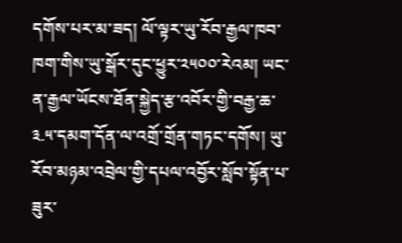དགོས་པར་མ་ཟད། ལོ་ལྟར་ཡུ་རོབ་རྒྱལ་ཁབ་ཁག་གིས་ཡུ་སྒོར་དུང་ཕྱུར་༢༥༠༠་རེའམ། ཡང་ན་རྒྱལ་ཡོངས་ཐོན་སྐྱེད་རྩ་འབོར་གྱི་བརྒྱ་ཆ་༣.༥་དམག་དོན་ལ་འགྲོ་གྲོན་གཏང་དགོས། ཡུ་རོབ་མཉམ་འབྲེལ་གྱི་དཔལ་འབྱོར་སློབ་སྟོན་པ་ཟུར་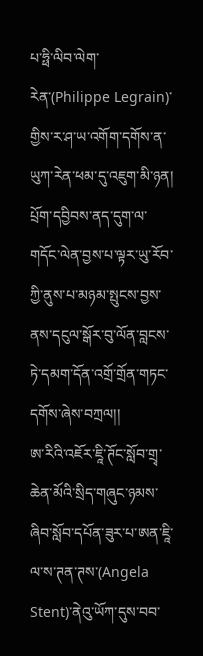པ་ཧྥི་ལིབ་ལེག་རེན་(Philippe Legrain)་གྱིས་ར་ཤ་ཡ་འགོག་དགོས་ན་ཡུཀ་རེན་ཕམ་དུ་འཇུག་མི་ཉན། པྲོག་དབྱིབས་ནད་དུག་ལ་གདོང་ལེན་བྱས་པ་ལྟར་ཡུ་རོབ་ཀྱི་ནུས་པ་མཉམ་སྤུངས་བྱས་ནས་དངུལ་སྒོར་བུ་ལོན་བླངས་ཏེ་དམག་དོན་འགྲོ་གྲོན་གཏང་དགོས་ཞེས་བཀྲལ།།
ཨ་རིའི་འཇོར་ཇཱི་ཊོང་སློབ་གྲྭ་ཆེན་མོའི་སྲིད་གཞུང་ཉམས་ཞིབ་སློབ་དཔོན་ཟུར་པ་ཨན་ཇཱི་ལ་ས་ཊན་ཊས་(Angela Stent)་ནེའུ་ཡོཀ་དུས་བབ་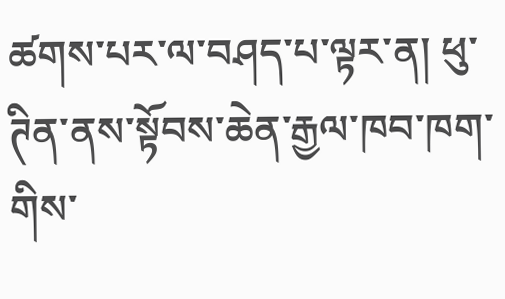ཚགས་པར་ལ་བཤད་པ་ལྟར་ན། ཕུ་ཊིན་ནས་སྟོབས་ཆེན་རྒྱལ་ཁབ་ཁག་གིས་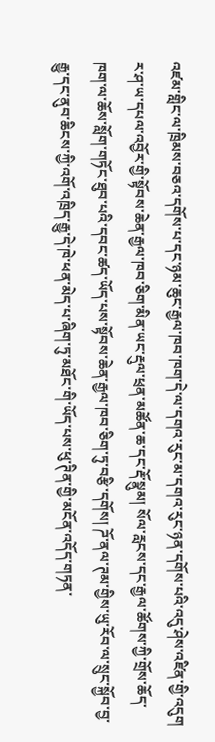འཛམ་གླིང་ལ་ཁྲིམས་བཅའ་དགོས་པ་དང་ཉམ་ཆུང་རྒྱལ་ཁབ་ཁག་དེ་ལ་དགའ་རུང་མ་དགའ་རུང་ཉན་དགོས་པའི་འདུ་ཤེས་འཛིན་གྱི་འདུག ར་ཤ་ཡ་དཔལ་འབྱོར་གྱི་སྟོབས་ཆེན་རྒྱལ་ཁབ་ཅིག་མིན་ཡང་རྡུལ་ཕྲན་མཚོན་ཆ་དང་རྡོ་སྣུམ། སོལ་རླངས་དང་རྒྱལ་ཚོགས་ཀྱི་གྲོས་ཆོད་ཁག་ལ་ཆོས་སློག་གཏོང་ཐུབ་པའི་དབང་ཚད་ཡོད་པས་སྟོབས་ཆེན་རྒྱལ་ཁབ་ཅིག་ཏུ་བརྩི་དགོས། ཌོ་ནལ་ཊམ་གྱིས་ཡུ་རོབ་ལ་སྲུང་སྐྱོབ་བྱ་རྒྱུ་དང་ནུབ་ཆིངས་ཀྱི་འགོ་འཁྲིད་རྒྱུ་དེ་ཁེ་ཕན་མེད་པ་ཞིག་ཏུ་མཐོང་གི་ཡོད་པས་ཕུ་ཊིན་གྱི་མངོན་འདོད་གཏན་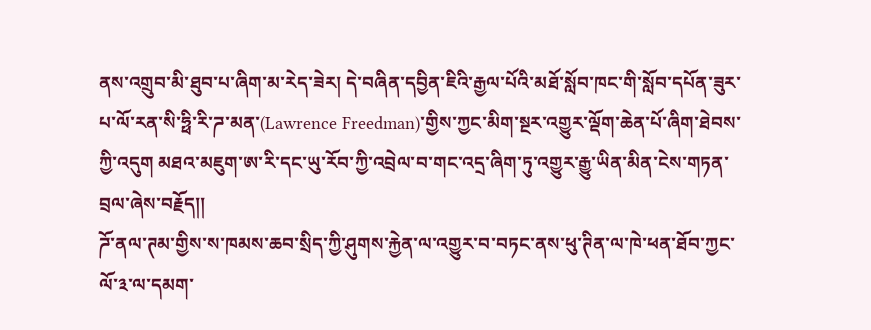ནས་འགྲུབ་མི་ཐུབ་པ་ཞིག་མ་རེད་ཟེར། དེ་བཞིན་དབྱིན་ཇིའི་རྒྱལ་པོའི་མཐོ་སློབ་ཁང་གི་སློབ་དཔོན་ཟུར་པ་ལོ་རན་སི་ཧྥི་རི་ཌ་མན་(Lawrence Freedman)་གྱིས་ཀྱང་མིག་སྔར་འགྱུར་ལྡོག་ཆེན་པོ་ཞིག་ཐེབས་ཀྱི་འདུག མཐའ་མཇུག་ཨ་རི་དང་ཡུ་རོབ་ཀྱི་འབྲེལ་བ་གང་འདྲ་ཞིག་ཏུ་འགྱུར་རྒྱུ་ཡིན་མིན་ངེས་གཏན་བྲལ་ཞེས་བརྗོད།།
ཌོ་ནལ་ཊམ་གྱིས་ས་ཁམས་ཆབ་སྲིད་ཀྱི་ཤུགས་རྐྱེན་ལ་འགྱུར་བ་བཏང་ནས་ཕུ་ཊིན་ལ་ཁེ་ཕན་ཐོབ་ཀྱང་ལོ་༣་ལ་དམག་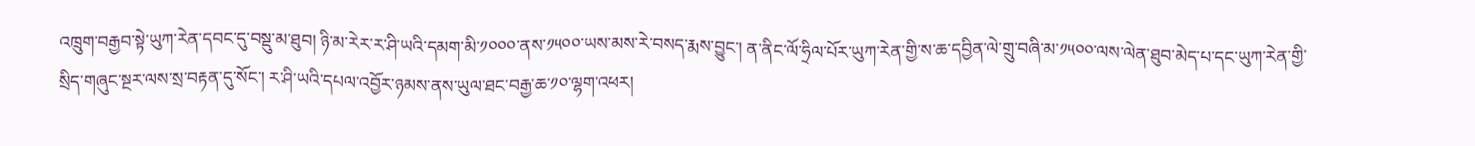འཁྲུག་བརྒྱབ་སྟེ་ཡུཀ་རེན་དབང་དུ་བསྡུ་མ་ཐུབ། ཉི་མ་རེར་ར་ཤི་ཡའི་དམག་མི་༡༠༠༠་ནས་༡༥༠༠་ཡས་མས་རེ་བསད་རྨས་བྱུང་། ན་ནིང་ལོ་ཧྲིལ་པོར་ཡུཀ་རེན་གྱི་ས་ཆ་དབྱིན་ལེ་གྲུ་བཞི་མ་༡༥༠༠་ལས་ལེན་ཐུབ་མེད་པ་དང་ཡུཀ་རེན་གྱི་སྲིད་གཞུང་སྔར་ལས་སྲ་བརྟན་དུ་སོང་། ར་ཤི་ཡའི་དཔལ་འབྱོར་ཉམས་ནས་ཡུལ་ཐང་བརྒྱ་ཆ་༡༠་ལྷག་འཕར།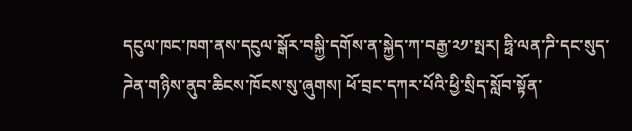དངུལ་ཁང་ཁག་ནས་དངུལ་སྒོར་བསྐྱི་དགོས་ན་སྐྱེད་ཀ་བརྒྱ་༢༡་སྤར། ཧྥི་ལན་ཌི་དང་སུད་ཌེན་གཉིས་ནུབ་ཆིངས་ཁོངས་སུ་ཞུགས། ཕོ་བྲང་དཀར་པོའི་ཕྱི་སྲིད་སློབ་སྟོན་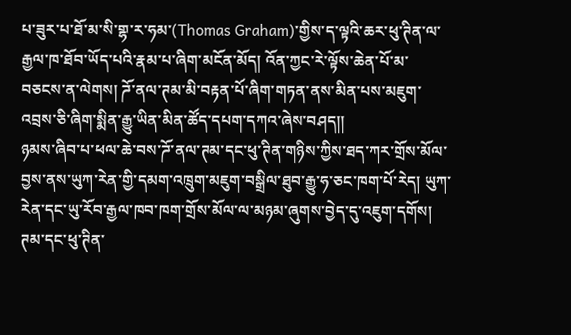པ་ཟུར་པ་ཐོ་མ་སི་གྷ་ར་ཧམ་(Thomas Graham)་གྱིས་ད་ལྟའི་ཆར་ཕུ་ཊིན་ལ་རྒྱལ་ཁ་ཐོབ་ཡོད་པའི་རྣམ་པ་ཞིག་མངོན་མོད། འོན་ཀྱང་རེ་ལྟོས་ཆེན་པོ་མ་བཅངས་ན་ལེགས། ཌོ་ནལ་ཊམ་མི་བརྟན་པོ་ཞིག་གཏན་ནས་མིན་པས་མཇུག་འབྲས་ཅི་ཞིག་སྨིན་རྒྱུ་ཡིན་མིན་ཚོད་དཔག་དཀའ་ཞེས་བཤད།།
ཉམས་ཞིབ་པ་ཕལ་ཆེ་བས་ཌོ་ནལ་ཊམ་དང་ཕུ་ཊིན་གཉིས་ཀྱིས་ཐད་ཀར་གྲོས་མོལ་བྱས་ནས་ཡུཀ་རེན་གྱི་དམག་འཁྲུག་མཇུག་བསྒྲིལ་ཐུབ་རྒྱུ་ཧ་ཅང་ཁག་པོ་རེད། ཡུཀ་རེན་དང་ཡུ་རོབ་རྒྱལ་ཁབ་ཁག་གྲོས་མོལ་ལ་མཉམ་ཞུགས་བྱེད་དུ་འཇུག་དགོས། ཊམ་དང་ཕུ་ཊིན་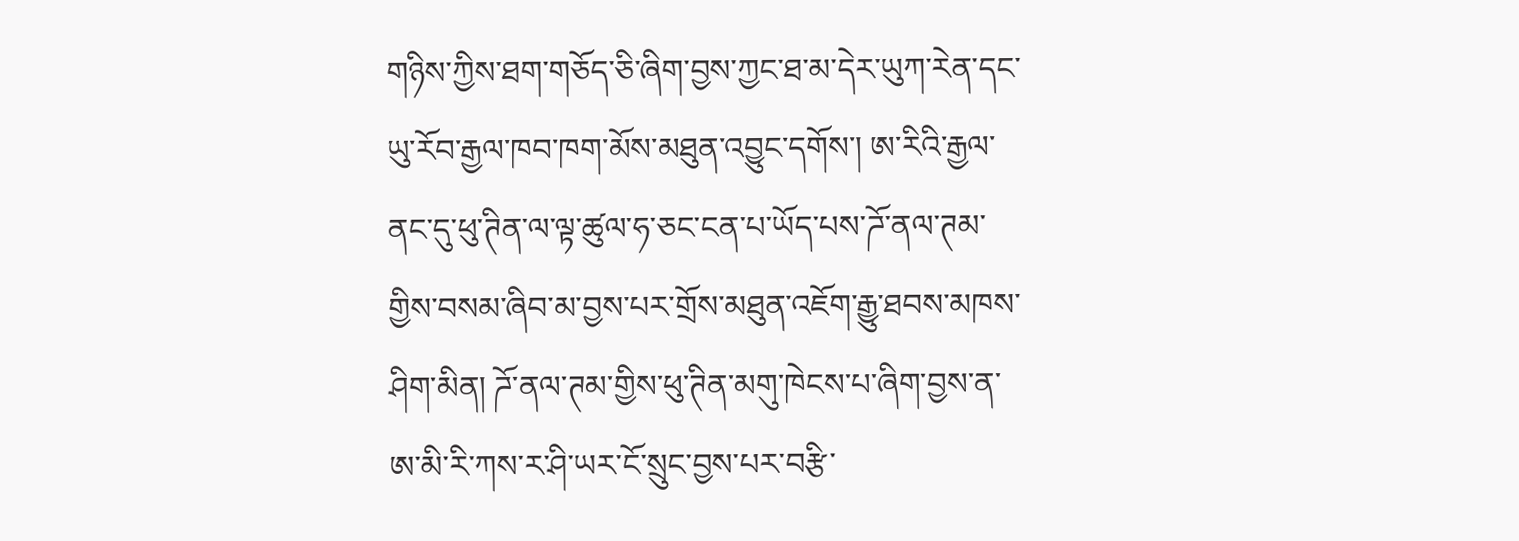གཉིས་ཀྱིས་ཐག་གཅོད་ཅི་ཞིག་བྱས་ཀྱང་ཐ་མ་དེར་ཡུཀ་རེན་དང་ཡུ་རོབ་རྒྱལ་ཁབ་ཁག་མོས་མཐུན་འབྱུང་དགོས་། ཨ་རིའི་རྒྱལ་ནང་དུ་ཕུ་ཊིན་ལ་ལྟ་ཚུལ་ཧ་ཅང་ངན་པ་ཡོད་པས་ཌོ་ནལ་ཊམ་གྱིས་བསམ་ཞིབ་མ་བྱས་པར་གྲོས་མཐུན་འཇོག་རྒྱུ་ཐབས་མཁས་ཤིག་མིན། ཌོ་ནལ་ཊམ་གྱིས་ཕུ་ཊིན་མགུ་ཁེངས་པ་ཞིག་བྱས་ན་ཨ་མི་རི་ཀས་ར་ཤི་ཡར་ངོ་སྲུང་བྱས་པར་བརྩི་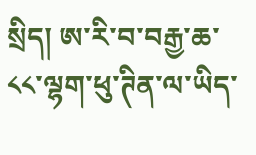སྲིད། ཨ་རི་བ་བརྒྱ་ཆ་༨༨་ལྷག་ཕུ་ཊིན་ལ་ཡིད་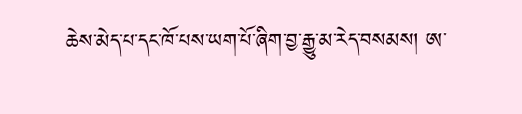ཆེས་མེད་པ་དང་ཁོ་པས་ཡག་པོ་ཞིག་བྱ་རྒྱུ་མ་རེད་བསམས། ཨ་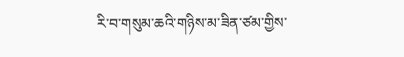རི་བ་གསུམ་ཆའི་གཉིས་མ་ཟིན་ཙམ་གྱིས་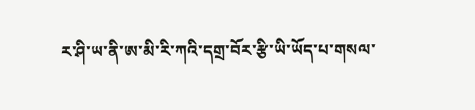ར་ཤི་ཡ་ནི་ཨ་མི་རི་ཀའི་དགྲ་བོར་རྩི་ཡི་ཡོད་པ་གསལ་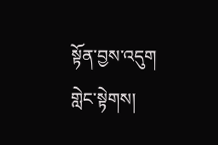སྟོན་བྱས་འདུག
གླེང་སྟེགས།